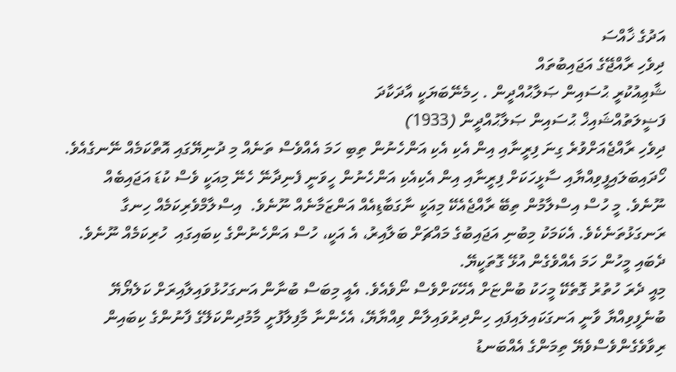އަދުގެ ޚާއްސަ
ދިވެހި ރާއްޖޭގެ އަޖައިބުތައް
ޝާޢިއުކުރީ ޙުސައިން ޞަލާޙުއްދީން . ހިމެނޭބަޔަކީ އާދަކާދަ
ފަޟީލަތުއްޝައިޚް ޙުސައިން ޞަލާޙުއްދީން (1933)
ދިވެހި ރާއްޖެއަށްވުރެ ގިނަ ފިރީނާއި އިން އެކި އެކި އަންހެނުން ތިބި ހަމަ އެއްވެސް ތަނެއް މި ދުނިޔޭގައި އޮތްކަމެއް ނޭނގެއެވެ. ހޯދައިބަލައިފީވިއްޔާއި ސާޅީހަކަށް ފިރީނާއި އިން އެކިއެކި އަންހެނުން ހީވަނީ ފެނިދާނޭ ހެނޭ މިއަކީ ވެސް ކުޑަ އަޖައިބެއް ނޫނެވެ. މީ ހުސް އިސްލާމުން ތިބޭ ރާއްޖެއެކޭ މިއަކީ ނާގަބާޑިއެއް އަންޒަމާނެއް ނޫނެވެ.  އިސްލާމްވެރިކަމެއް ހިނގާ ރަނގަޅުތަނެކެވެ. އެކަމަކު މިބުނި އަޖައިބުގެ މައްޗަށް ބަލާއިރު، އެ އަކީ، ހުސް އަންހެނުންގެ ކިބައިގައި  ހުރިކަމެއް ނޫނެވެ. ދެބައި މީހުން ހަމަ އެއްވެގެން އުޅޭ ގޮތަކީޔޭ.
މިއީ ދެރަ ހުތުރު ގޮތެކޭ މީހަކު ބުންޏަށް އެހޭކަށްވެސް ނޯވެއެވެ. އެއީ މިބަސް ބުނާން އަނގަހުޅުވައިލާއިރަށް ކަލެޔޯޔޭ ބުނެފީވިއްޔާ ވާނީ އަނގަކައިލައިފައި ހިންދިރުވައިލާން ވިއްޔާޔޭ، އެހެންނާ މާފިލާފުށީ މާމުދިންކަލޭގެ ފާނުންގެ ކިބައިން ރިވާވެގެންވެސްވެޔޭ ތިމަންގެ އެއްބަނޑު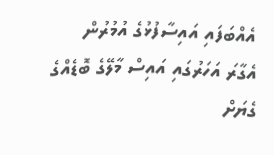އެއްބަފައި އައިސާފުޅުގެ އުމުރުން އެގާރަ އަހަރުގައި އައިސް މާލޭގެ ބޮޑެއްގެ ގެޔަށް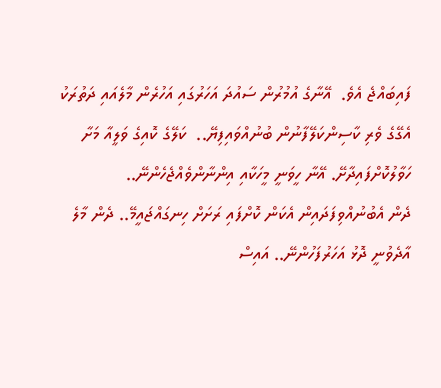ފައިބައްޖެ އެވެ.  އޭނާގެ އުމުރުން ސައުދަ އަހަރުގައި އަހުރެން މާލެއައި ދަތުރަކު އެގޭގެ ވެރި ކާސިންކަލޭފާނުން ބުނުއްވައިފިޔޭ..  ކަލޭގެ ކޮއިގެ ވަލީއާ މަށާ ހަވާލުކޮށްފައިދާށޭ. އޭނާ ހީވަނީ މީހަކާއި އިންނާންވެއްޖެހެންނޭ..
ދެން އެބުނުއްވިފަދައިން އެކަން ކޮށްފައި ރަށަށް ހިނގައްޖައީމޭ.. ދެން މާލެ އާދެވުނީ ދޮޅު އަހަރުފަހުންނޭ.. އައިސް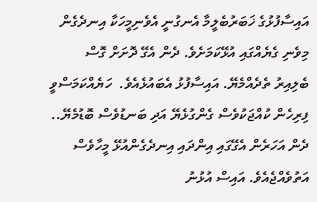އައިސާފުޅުގެ ޚަބަރުބެލީމާ އެނގުނީ އެވެނިމީހަކާ އިނދެގެން މިވެނި ގެޔެއްގައި އުޅޭކަމަށެވެ. ދެން އެގޭ ދޮށަށް ގޮސް ބެލިއިރު ތެދެއްމެޔޭ. އައިސާފުޅު އެބައުޅެއެވެ.  ހަޔެއްކަމަސްވީ ފިރިހެން ކުއްޖަކުވެސް ގެންގުޅެޔޭ އަދި ބަނޑުވެސް ބޮޑުމެޔޭ.. ދެން އަހަރެން އެގޭގައި އިންދައި އިނދެގެންއުޅޭ މީހާވެސް އަތުވެއްޖެއެވެ. އައިސް އުޅުނު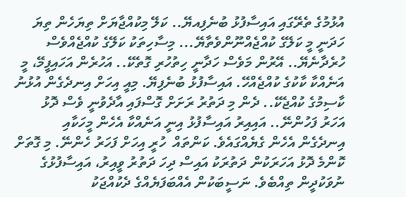އުޅުމުގެ ތެރޭގައި އައިސާފުޅު ބުނެފިއޔޭ.. ކަލޭ މިކުއްޖާޔަށް ތިޔަހެން ތިޔަ ހަދަނީ މީ ކަލޭގެ ކުއްޖެއްނޫންވެތާޔޭ... މިސާހިތަކު ކަލޭގެ ކުއްޖެއްވެސް ހުރެދާނެޔޭ.. އޭރުން މަވެސް ހަދާނީ ހިތުހުރި ގޮތެކޭ.. އަހުރެން އަހައިފީމޭ، މީ އަނެއްކާ ކާކުގެ ކުއްޖެއްހޭ. އައިސާފުޅު ބުނެފިޔޭ. މިއީ އިހަށް އިނދެގެން އުޅުނު ކާސިމުގެ ކުއްޖެކޭ.. ދެން މި ދަތުރު ރަށަށް ގޮސްފައި އާދެވުނީ ވެސް ދޮޅު އަހަރު ފަހުންނޭ.. އައިއިރު އައިސާފުޅު އިނީ އަނެއްކާ އެހެން މީހަކާއި އިނދެގެން އެހެން ގެޔެއްގައެވެ. ކަންތައް  ހުރީ އިހަށް ފަހަރު ހެންނޭ. މި ގޮތަށް ކޮންމެ ދޮޅު އަހަރަކުން ދަތުރަކު އައިސް ދިހަ ދަތުރު ވީއިރު، އައިސާފުޅުގެ ނުވަކުދީން ތިއްބެވެ. ނަސީބަކުން އެއްބަފަޔެއްގެ ދެކުއްޖަކު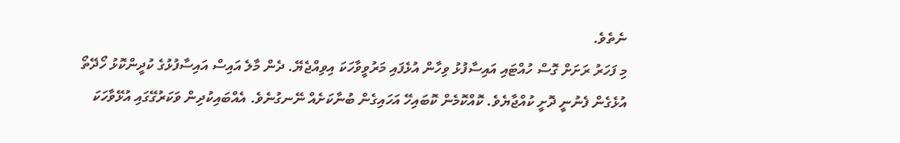ނެތެވެ.
މި ފަހަރު ރަށަށް ގޮސް ހުއްޓައި އައިސާފުޅު ވިހާން އުޅެފައި މަރުވީވާހަކަ އިވިއްޖެޔޭ. ދެން މާލެ އައިސް އައިސާފުޅުގެ ކުދީންކޮޅު ހޯދޭތޯ އުޅެގެން ފެނުނީ ދޮށީ ކުއްޖާޔެވެ. ކޮއްކޮމެން ކޮބައިހޭ އަހައިގެން ބުނާކަށެއް ނޭނގުނެވެ. އެއްބައިކުދިން ވަކަރުގޭގައި އުޅޭވާހަކަ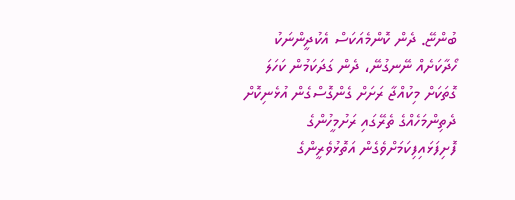ބުންޏޭ. ދެން ކޮންމެއަކަސް އެކުދީންނަކު ހޯދާކަށެއް ނޭނގުނޭ، ދެން ގަދަކަމުން ކަހަލަ ގޮތަކަށް މިކުއްޖާ ރަށަށް ގެންގޮސްގެން އުޅެނިކޮށް ދެތިންމަހެއްގެ ތެރޭގައި ރަށުމީހުންގެ ފޮށިފަޅައިފިކަމަށްވެގެން އަތޮޅުވެރީންގެ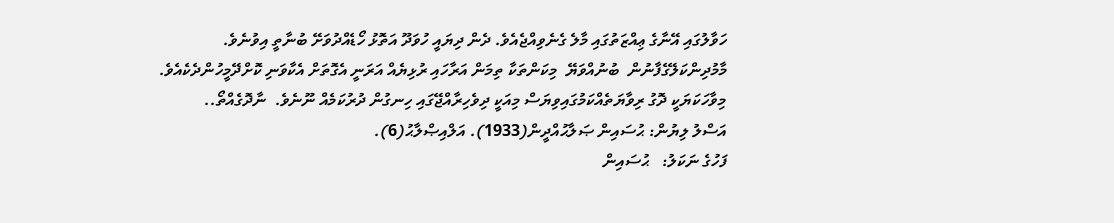ހަވާލުގައި އޭނާގެ ޢިއްޒަތުގައި މާލެ ގެނެވިއްޖެއެވެ. ދެން ދިޔައީ ހުވަދޫ އަތޮޅު ހޯޑެއްދުވަށޭ ބުނާތީ އިވުނެވެ.  މާމުދިންކަލޭގެފާނުން  ބުނުއްވަޔޭ  މިކަންތަކާ ތިމަން އަރާހައި ރުޅިޔެއް އަރަނީ އެގޮތަށް އެކާވަނި ކޮށްދޭމީހުންދެކެއެވެ. މިވާހަކަޔަކީ ދޮގު ރިވާޔަތެއްކަމުގައިވިޔަސް މިއަކީ ދިވެހިރާއްޖޭގައި ހިނގުން ދުރުކަމެއް ނޫނެވެ.  ނާދޮގެއްތޯ..
އަސްލު ލިޔުން: ޙުސައިން ޞަލާޙުއްދީން(1933). އަލްއިޞްލާޙު(6).
ފަހުގެ ނަކަލު:   ޙުސައިން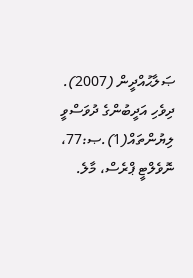ޞަލާޙުއްދީން (2007). ދިވެހި އަދީބުންގެ ދުވަސްވީ ލިޔުންތައް(1).ޞ:77، ނޮވެލްޓީ ޕްރެސް، މާލެ.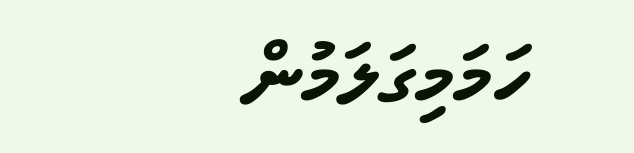ހަމަމިގަލަމުން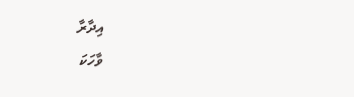އިދާރާ
ވާހަކަ